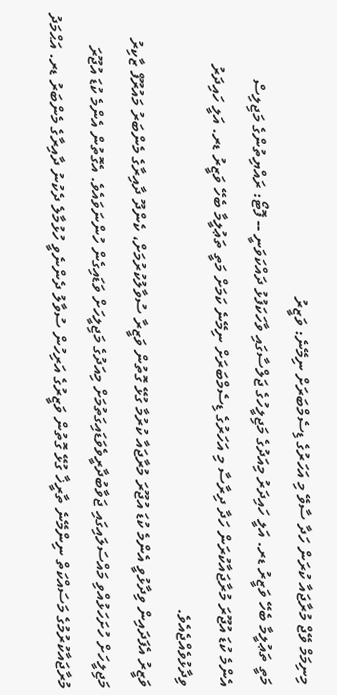މިނިމަމް ވޭޖް މުރާޖައާ ކުރަން ހަދާ ސާވޭ މި އަހަރުގެ ޑިސެމްބަރަށް ނިމޭނެ: ވަޒީރު
މަތީ ތަޢުލީމާ ބެހޭ ވަޒީރު ޑރ. އަލީ ހައިދަރު މިއަދުގެ މަޖިލީހުގެ ޖަލްސާގައި ވާހަކަފުޅު ދައްކަވަނީ -- ފޮޓޯ: ރައްޔިތުންގެ މަޖިލިސް
އެންމެ ކުޑަ އުޖޫރަ މުރާޖައާކުރަން ހަދާ ދިރާސާ މި އަހަރުގެ ޑިސެމްބަރަށް ނިމޭނެ ކަމަށް މަތީ ތަޢުލީމާ ބެހޭ ވަޒީރު ޑރ. އަލީ ހައިދަރު ވިދާޅުވެއްޖެއެވެ.
ވަޒީރު އެފަދައިން ވިދާޅުވީ އެންމެ ކުޑަ އުޖޫރަ މުރާޖައާ ކުރުމާ ގުޅޭ ގޮތުން ވަޒީރާ ސުވާލުކުރުމަށް، ކެންދޫ ދާއިރާގެ މެންބަރު މައުރޫފް ޒާކިރު މަޖިލީހަށް ހުށަހަޅުއްވި މައްސަލައިގައި ޖަވާބުދާރީވެވަޑައިގަތުމަށް މިއަދުގެ މަޖިލީހަށް ވަޑައިގެން ހުންނަވައެވެ. އެގޮތުން އެންމެ ކުޑަ އުޖޫރަ މުރާޖައާކުރުމުގެ މަސައްކަތް ނިންމޭނެ ތާރީޚާ ގުޅޭ ގޮތުން ވަޒީރުގެ އަރިހުން ސުވާލު ދެންނެވީ ހުޅުމާލެ ދެކުނު ދާއިރާގެ މެންބަރު ޑރ. އަޙްމަދު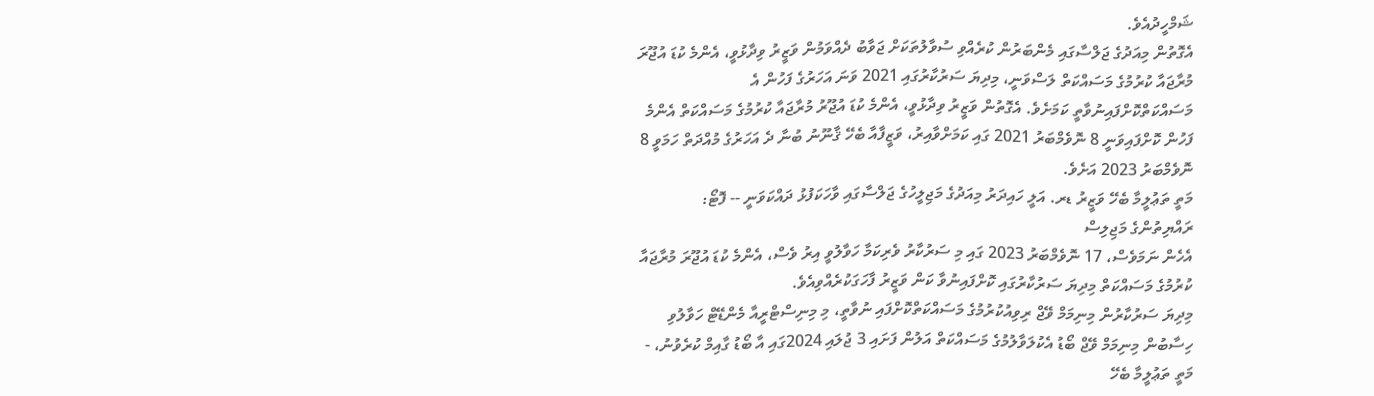ޝަމްހީދުއެވެ.
އެގޮތުން މިއަދުގެ ޖަލްސާގައި މެންބަރުން ކުރެއްވި ސުވާލުތަކަށް ޖަވާބު ދެއްވަމުން ވަޒީރު ވިދާޅުވީ، އެންމެ ކުޑަ އުޖޫރަ މުރާޖައާ ކުރުމުގެ މަސައްކަތް ލަސްވަނީ، މިދިޔަ ސަރުކާރުގައި 2021 ވަނަ އަހަރުގެ ފަހުން އެ މަސައްކަތްކޮށްފައިނުވާތީ ކަމަށެވެ. އެގޮތުން ވަޒީރު ވިދާޅުވީ، އެންމެ ކުޑަ އުޖޫރު މުރާޖައާ ކުރުމުގެ މަސައްކަތް އެންމެ ފަހުން ކޮށްފައިވަނީ 8 ނޮވެމްބަރު 2021 ގައި ކަމަށްވާއިރު، ވަޒީފާއާ ބެހޭ ޤާނޫނު ބުނާ ދެ އަހަރުގެ މުއްދަތް ހަމަވީ 8 ނޮވެމްބަރު 2023 އަށެވެ.
މަތީ ތަޢުލީމާ ބެހޭ ވަޒީރު ޑރ. އަލީ ހައިދަރު މިއަދުގެ މަޖިލީހުގެ ޖަލްސާގައި ވާހަކަފުޅު ދައްކަވަނީ -- ފޮޓޯ: ރައްޔިތުންގެ މަޖިލިސް
އެހެން ނަމަވެސް، 17 ނޮވެމްބަރު 2023 ގައި މި ސަރުކާރު ވެރިކަމާ ހަވާލުވީ އިރު ވެސް، އެންމެ ކުޑަ އުޖޫރަ މުރާޖައާ ކުރުމުގެ މަސައްކަތް މިދިޔަ ސަރުކާރުގައި ކޮށްފައިނުވާ ކަން ވަޒީރު ފާހަގަކުރެއްވިއެވެ.
މިދިޔަ ސަރުކާރުން މިނިމަމް ވޭޖް ރިވިއުކުރުމުގެ މަސައްކަތްކޮށްފައި ނުވާތީ، މި މިނިސްޓްރީއާ މެންޑޭޓް ހަވާލުވި ހިސާބުން މިނިމަމް ވޭޖް ބޯޑު އެކުލަވާލުމުގެ މަސައްކަތް އަލުން ފަށައި 3 ޖުލައި 2024ގައި އާ ބޯޑު ގާއިމް ކުރެވުނު، - މަތީ ތަޢުލީމާ ބެހޭ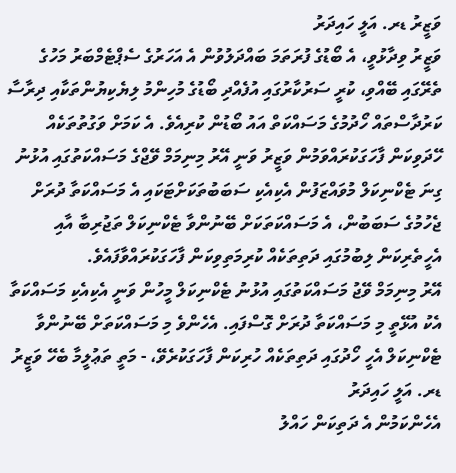ވަޒީރު ޑރ. އަލީ ހައިދަރު
ވަޒީރު ވިދާޅުވީ، އެ ބޯޑުގެ ފުރަތަމަ ބައްދަލުވުން އެ އަހަރުގެ ސެޕްޓެމްބަރު މަހުގެ ތެރޭގައި ބޭއްވި، ކުރީ ސަރުކާރުގައި އުފެއްދި ބޯޑުގެ މުހިންމު ލިޔެކިޔުންތަކާއި ދިރާސާ ކަރުދާސްތައް ހޯދުމުގެ މަސައްކަތް އައު ބޯޑުން ކުރިއެވެ. އެ ކަމަށް ވަގުތުތަކެއް ހޭދަވިކަން ފާހަގަކުރައްވަމުން ވަޒީރު ވަނީ އޭރު މިނިމަމް ވޭޖްގެ މަސައްކަތުގައި އުޅުނު ގިނަ ޓެކްނިކަލް މުވައްޒަފުން އެކިއެކި ސަބަބުތަކަށްޓަކައި އެ މަސައްކަތާ ދުރަށް ޖެހުމުގެ ސަބަބުން، އެ މަސައްކަތަކަށް ބޭނުންވާ ޓެކްނިކަލް ތަޖުރިބާ އާއި އެހީތެރިކަން ލިބުމުގައި ދަތިތަކެއް ކުރިމަތިވިކަން ފާހަގަކުރައްވާފައެވެ.
އޭރު މިނިމަމް ވޭޖު މަސައްކަތުގައި އުޅުނު ޓެކްނިކަލް މީހުން ވަނީ އެކިއެކި މަސައްކަތާ އެކު އުޅޭތީ މި މަސައްކަތާ ދުރަށް ގޮސްފައި. އެހެންވެ މި މަސައްކަތަށް ބޭނުންވާ ޓެކްނިކަލް އެހީ ހޯދުގައި ދަތިތަކެއް ހުރިކަން ފާހަގަކުރެވޭ، - މަތީ ތަޢުލީމާ ބެހޭ ވަޒީރު ޑރ. އަލީ ހައިދަރު
އެހެންކަމުން އެ ދަތިކަން ހައްލު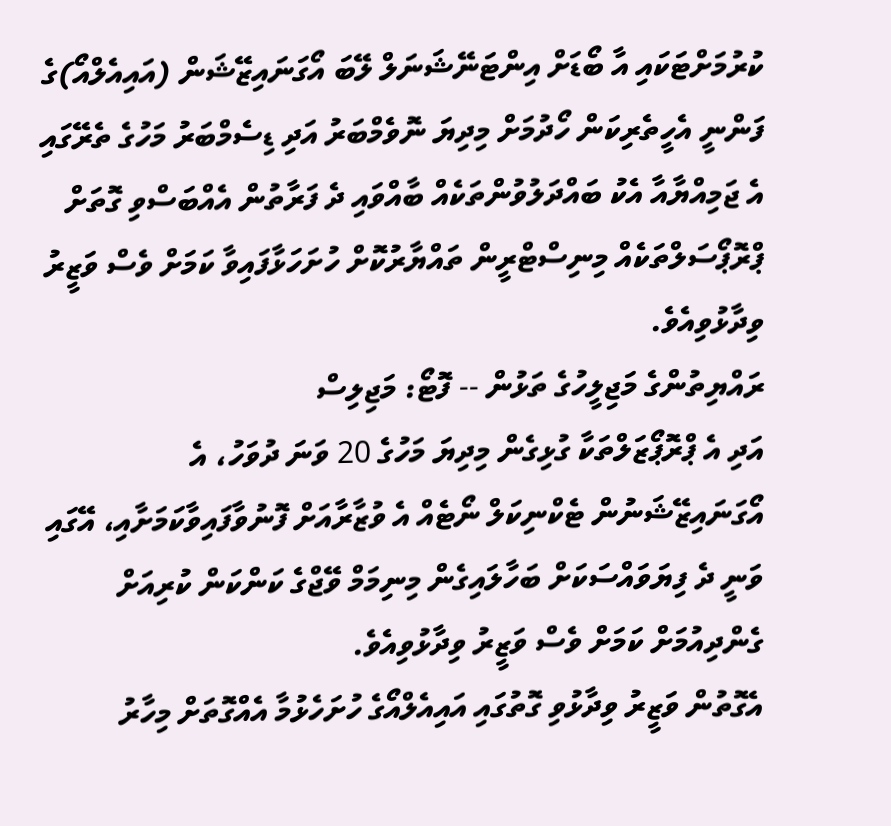ކުރުމަށްޓަކައި އާ ބޯޑަށް އިންޓަނޭޝަނަލް ލޭބަ އޯގަނައިޒޭޝަން (އައިއެލްއޯ)ގެ ފަންނީ އެހީތެރިކަން ހޯދުމަށް މިދިޔަ ނޮވެމްބަރު އަދި ޑިސެމްބަރު މަހުގެ ތެރޭގައި އެ ޖަމިއްޔާއާ އެކު ބައްދަލުވުންތަކެއް ބާއްވައި ދެ ފަރާތުން އެއްބަސްވި ގޮތަށް ޕްރޮޕޯސަލްތަކެއް މިނިސްޓްރީން ތައްޔާރުކޮށް ހުށަހަޅާފައިވާ ކަމަށް ވެސް ވަޒީރު ވިދާޅުވިއެވެ.
ރައްޔިތުންގެ މަޖިލީހުގެ ތަޅުން -- ފޮޓޯ: މަޖިލިސް
އަދި އެ ޕްރޮޕޯޒަލްތަކާ ގުޅިގެން މިދިޔަ މަހުގެ 20 ވަނަ ދުވަހު، އެ އޯގަނައިޒޭޝަނުން ޓެކްނިކަލް ނޯޓެއް އެ ވުޒާރާއަށް ފޮނުވާފައިވާކަމަށާއި، އޭގައި ވަނީ ދެ ފިޔަވައްސަކަށް ބަހާލައިގެން މިނިމަމް ވޭޖްގެ ކަންކަން ކުރިއަށް ގެންދިއުމަށް ކަމަށް ވެސް ވަޒީރު ވިދާޅުވިއެވެ.
އެގޮތުން ވަޒީރު ވިދާޅުވި ގޮތުގައި އައިއެލްއޯގެ ހުށަހެޅުމާ އެއްގޮތަށް މިހާރު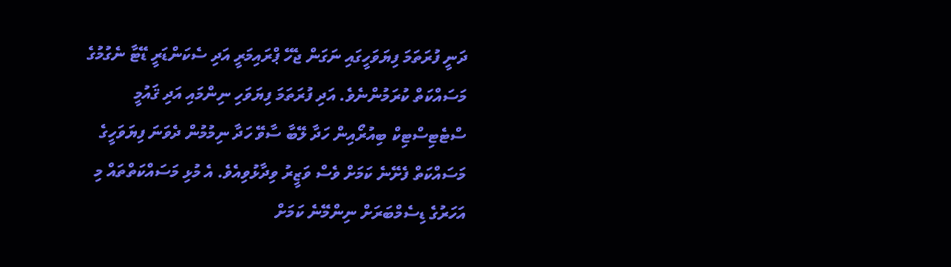ދަނީ ފުރަތަމަ ފިޔަވަހީގައި ނަގަން ޖެހޭ ޕްރައިމަރީ އަދި ސެކަންޑަރީ ޑޭޓާ ނެގުމުގެ މަސައްކަތް ކުރަމުންނެވެ. އަދި ފުރަތަމަ ފިޔަވަހި ނިންމައި އަދި ޤައުމީ ސްޓެޓިސްޓިކް ބިއުރޯއިން ހަދާ ލޭބާ ސާވޭ ހަދާ ނިމުމުން ދެވަނަ ފިޔަވަހީގެ މަސައްކަތް ފެށޭނެ ކަމަށް ވެސް ވަޒީރު ވިދާޅުވިއެވެ. އެ މުޅި މަސައްކަތްތައް މި އަހަރުގެ ޑިސެމްބަރަށް ނިންމޭނެ ކަމަށް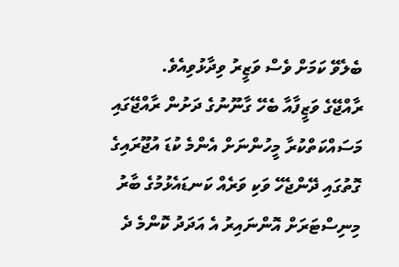ބެލެވޭ ކަމަށް ވެސް ވަޒީރު ވިދާޅުވިއެވެ.
ރާއްޖޭގެ ވަޒީފާއާ ބެހޭ ގާނޫނުގެ ދަށުން ރާއްޖޭގައި މަސައްކަތްކުރާ މީހުންނަށް އެންމެ ކުޑަ އުޖޫރައިގެ ގޮތުގައި ދޭންޖެހޭ ވަކި ވަރެއް ކަނޑައެޅުމުގެ ބާރު މިނިސްޓަރަށް އޮންނައިރު އެ އަދަދު ކޮންމެ ދެ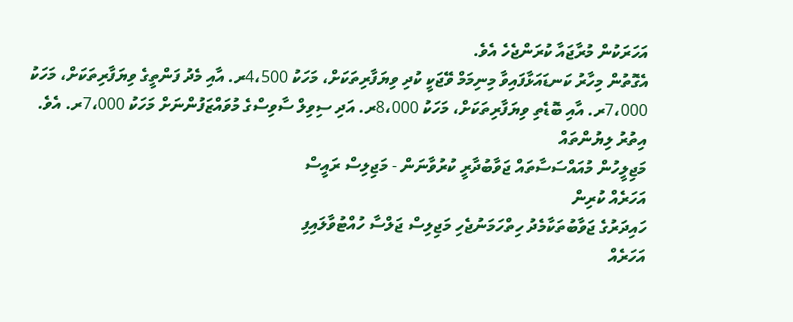އަހަރަކުން މުރާޖައާ ކުރަންޖެހެ އެވެ.
އެގޮތުން މިހާރު ކަނޑައަޅާފައިވާ މިނިމަމް ވޭޖަކީ ކުދި ވިޔަފާރިތަކަށް، މަހަކު 4،500ރ. އާއި މެދު ފަންތީގެ ވިޔަފާރިތަކަށް، މަހަކު 7،000ރ. އާއި ބޮޑެތި ވިޔަފާރިތަކަށް، މަހަކު 8،000ރ. އަދި ސިވިލް ސާވިސްގެ މުވައްޒަފުންނަށް މަހަކު 7،000ރ. އެވެ.
އިތުރު ލިޔުންތައް
މަޖިލީހުން މުއައްސަސާތައް ޖަވާބުދާރީ ކުރުވާނަން - މަޖިލިސް ރައީސް
އަހަރެއް ކުރިން
ހައިދަރުގެ ޖަވާބުތަކާމެދު ހިތްހަމަނުޖެހި މަޖިލިސް ޖަލްސާ ހުއްޓުވާލައިފި
އަހަރެއް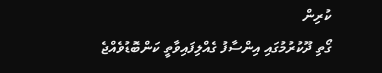ކުރިން
ގޯތި ދޫކުރުމުގައި އިންސާފު ގެއްލިފައިވާތީ ކަންބޮޑުވެއްޖެ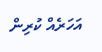އަހަރެއް ކުރިން